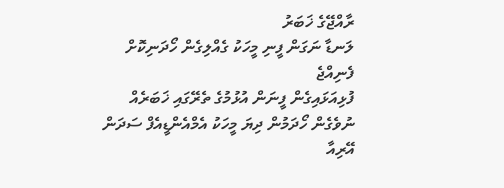ރާއްޖޭގެ ޚަބަރު
ލަނޑާ ނަގަން ފީނި މީހަކު ގެއްލިގެން ހޯދަނިކޮށް ފެނިއްޖެ
ފުޅިއަޅައިގެން ފީނަން އުޅުމުގެ ތެރޭގައި ޚަބަރެއް ނުވެގެން ހޯދަމުން ދިޔަ މީހަކު އެމްއެންޑީއެފް ސަދަން އޭރިއާ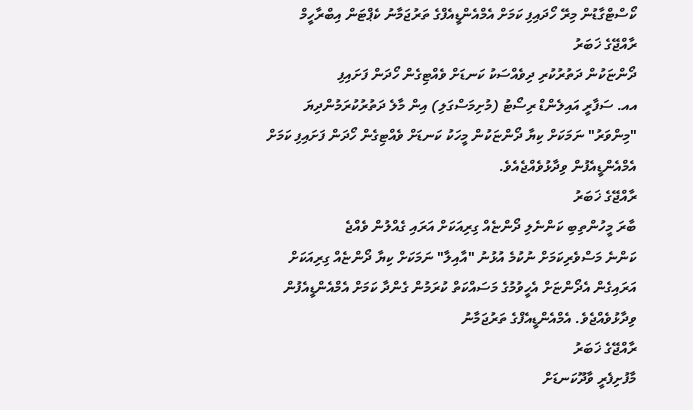ކޯސްޓްގާޑުން މިރޭ ހޯދައިފި ކަމަށް އެމްއެންޑީއެފްގެ ތަރުޖަމާނު ކެޕްޓަން އިބްރާހީމް
ރާއްޖޭގެ ޚަބަރު
ދޯންޏަކުން ދަތުރުކުރި ދިވެއްސަކު ކަނޑަށް ވެއްޓިގެން ހޯދަން ފަށައިފި
އއ. ސަފާރީ އައިލެންޑް ރިސޯޓު (މުށިމަސްގަލި) އިން މާލެ ދަތުރުކުރަމުންދިޔަ "މިންވަރު" ނަމަކަށް ކިޔާ ދޯންޏަކުން މީހަކު ކަނޑަށް ވެއްޓިގެން ހޯދަން ފަށައިފި ކަމަށް އެމްއެންޑީއެފުން ވިދާޅުވެއްޖެއެވެ.
ރާއްޖޭގެ ޚަބަރު
ބާރަ މީހުންތިބި ކަންނެލި ދޯންޏެއް ގިރިއަކަށް އަރައި ގެއްލުން ވެއްޖެ
ކަންނެ މަސްވެރިކަމަށް ނުކުމެ އުޅުނު "އާއިލާ" ނަމަކަށް ކިޔާ ދޯންޏެއް ގިރިއަކަށް އަރައިގެން އެދޯންޏަށް އެހީވުމުގެ މަސައްކަތް ކުރަމުން ގެންދާ ކަމަށް އެމްއެންޑީއެފުން ވިދާޅުވެއްޖެވެ. އެމްއެންޑީއެފްގެ ތަރުޖަމާނު
ރާއްޖޭގެ ޚަބަރު
މާފުށިފެރީ ވާދޫކަނޑަށް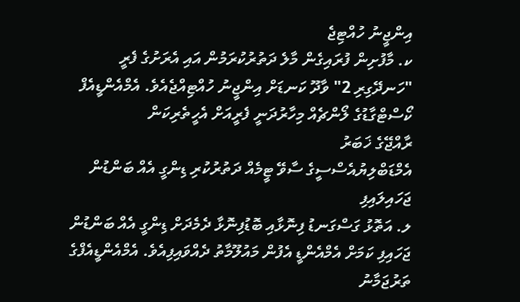އިންޖީނު ހުއްޓިޖެ
ކ. މާފުށިން ފުރައިގެން މާލެ ދަތުރުކުރަމުން އައި އެރަށުގެ ފެރީ "ހަނދޭގިރި 2" ވާދޫ ކަނޑަށް އިންޖީނު ހުއްޓިއްޖެއެވެ. އެމްއެންޑީއެފް ކޯސްޓްގާޑުގެ ލޯންޗެއް މިހާރުދަނީ ފެރީއަށް އެހީތެރިކަން
ރާއްޖޭގެ ޚަބަރު
އެމްޑަބްލިޔުއެސްސީގެ ސާވޭ ޓީމެއް ދަތުރުކުރި ޑިންގީ އެއް ބަންޑުން ޖަހައިލައިފި
ލ. އަތޮޅު ގަސްގަނޑު ފިނޮޅާއި ބޮޑުފިނޮޅާ ދެމެދަށް ޑިންގީ އެއް ބަންޑުން ޖަހައިފި ކަމަށް އެމްއެންޑީ އެފުން މައުލޫމާތު ދެއްވައިފިއެވެ. އެމްއެންޑީއެފްގެ ތަރުޖަމާނު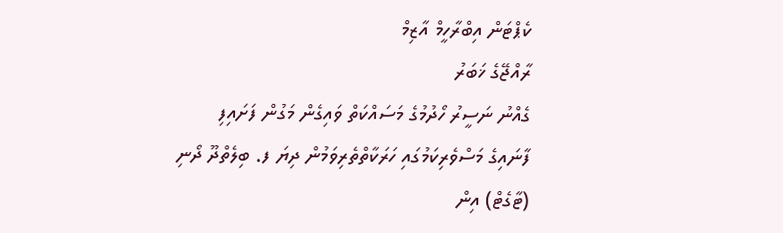ކެޕްޓަން އިބްރާހީމް އާޒިމް
ރާއްޖޭގެ ޚަބަރު
ގެއްނު ނަސީރު ހޯދުމުގެ މަސައްކަތް ވައިގެން މަގުން ފަށައިފި
ފާނައިގެ މަސްވެރިކަމުގައި ހަރަކާތްތެރިވަމުން ދިޔަ ފ. ބިލެތްދޫ ދޯނި (ޓާގެޓް) އިން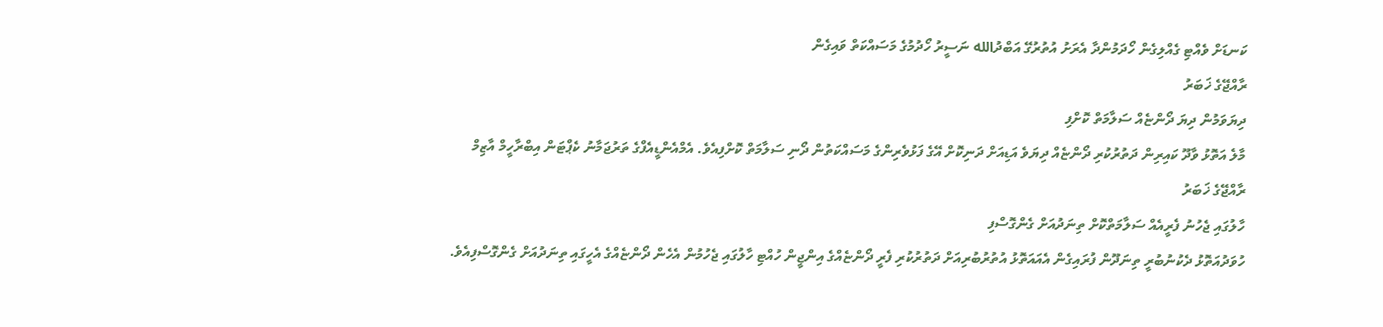ކަނޑަށް ވެއްޓި ގެއްލިގެން ހޯދަމުންދާ އެރަށު އުތުރުގޭ އަބްދުالله ނަސީރު ހޯދުމުގެ މަސައްކަތް ވައިގެން
ރާއްޖޭގެ ޚަބަރު
ދިޔަވަމުން ދިޔަ ދޯންޏެއް ސަލާމަތް ކޮށްފި
މާލެ އަތޮޅު ވާދޫ ކައިރިން ދަތުރުކުރި ދޯންޏެއް ދިޔަވެ އަޑިއަށް ދަނިކޮށް އޭގެ ފަޅުވެރިންގެ މަސައްކަތުން ދޯނި ސަލާމަތް ކޮށްފިއެވެ. އެމްއެންޑީއެފްގެ ތަރުޖަމާނު ކެޕްޓަން އިބްރާހީމް އާޒިމް
ރާއްޖޭގެ ޚަބަރު
ހާލުގައި ޖެހުނު ފެރީއެއް ސަލާމަތްކޮށް ތިނަދުއަށް ގެންގޮސްފި
ހުވަދުއަތޮޅު ދެކުނުބުރީ ތިނަދޫން ފުރައިގެން އެއައަތޮޅު އުތުރުބުރިއަށް ދަތުރުކުރި ފެރީ ދޯންޏެއްގެ އިންޖީން ހުއްޓި ހާލުގައި ޖެހުމުން އެހެން ދޯންޏެއްގެ އެހީގައި ތިނަދުއަށް ގެންގޮސްފިއެވެ.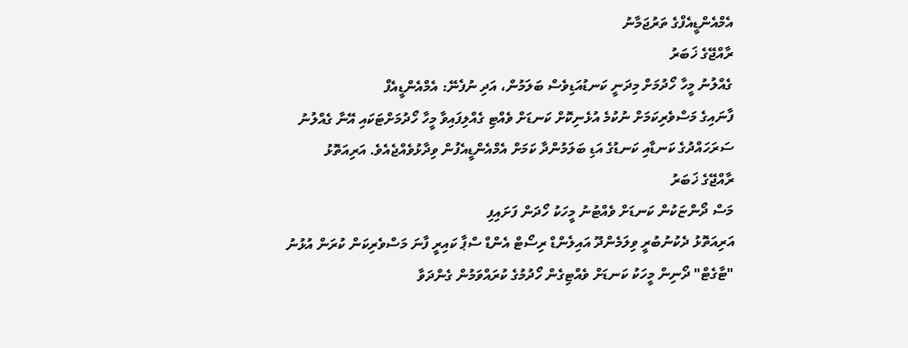އެމްއެންޑީއެފްގެ ތަރުޖަމާނު
ރާއްޖޭގެ ޚަބަރު
ގެއްލުނު މީހާ ހޯދުމަށް މިދަނީ ކަނޑުއަޑިވެސް ބަލަމުން، އަދި ނުފެނޭ: އެމްއެންޑީއެފް
ފާނައިގެ މަސްވެރިކަމަށް ނުކުމެ އުޅެނިކޮށް ކަނޑަށް ވެއްޓި ގެއްލިފައިވާ މީހާ ހޯދުމަށްޓަކައި އޭނާ ގެއްލުނު ސަރަހައްދުގެ ކަނޑާއި ކަނޑުގެ އަޑި ބަލަމުންދާ ކަމަށް އެމްއެންޑީއެފުން ވިދާޅުވެއްޖެއެވެ. އަރިއަތޮޅު
ރާއްޖޭގެ ޚަބަރު
މަސް ދޯންޏަކުން ކަނޑަށް ވެއްޓުނު މީހަކު ހޯދަން ފަށައިފި
އަރިއަތޮޅު ދެކުނުބުރީ ވިލަމެންދޫ އައިލެންޑް ރިސޯޓް އެންޑް ސްޕާ ކައިރީ ފާނަ މަސްވެރިކަން ކުރަން އުޅުނު "ޓާގެޓް" ދޯނިން މީހަކު ކަނޑަށް ވެއްޓިގެން ހޯދުމުގެ ކުރައްވަމުން ގެންދަވާ